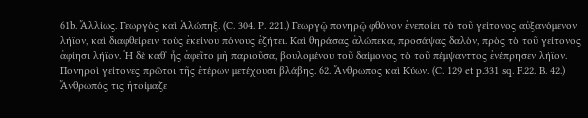61b. Ἄλλίως. Γεωργὸς καὶ Ἀλώπηξ. (C. 304. P. 221.) Γεωργῷ πονηρῷ φθόνον ἐνεποίει τὸ τοῦ γείτονος αὐξανόμενον λήϊον, καὶ διαφθείρειν τοὺς ἐκείνου πόνους ἐζήτει. Καὶ θηράσας ἀλώπεκα, προσάψας δαλὸν, πρὸς τὸ τοῦ γείτονος ἀφίησι λήϊον. Ἡ δὲ καθʼ ἧς ἀφεῖτο μὴ παριοῦσα, βουλομένου τοῦ δαίμονος τὸ τοῦ πέμψανττος ἐνέπρησεν λήϊον. Πονηροὶ γείτονες πρῶτοι τῆς ἑτέρων μετέχουσι βλάβης. 62. Ἄνθρωπος καὶ Κύων. (C. 129 et p.331 sq. F.22. B. 42.) Ἄνθρωπός τις ἡτοίμαζε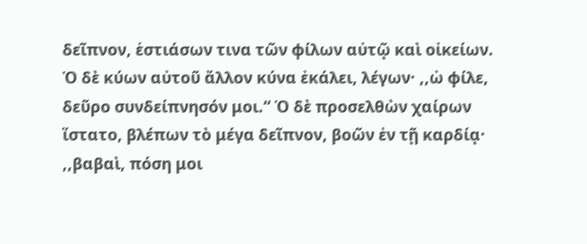δεῖπνον, ἑστιάσων τινα τῶν φίλων αὐτῷ καὶ οἰκείων. Ὁ δὲ κύων αὐτοῦ ἄλλον κύνα ἐκάλει, λέγων· ,,ὠ φίλε, δεῦρο συνδείπνησόν μοι.“ Ὁ δὲ προσελθὼν χαίρων ἵστατο, βλέπων τὸ μέγα δεῖπνον, βοῶν ἐν τῇ καρδίᾳ· ,,βαβαὶ, πόση μοι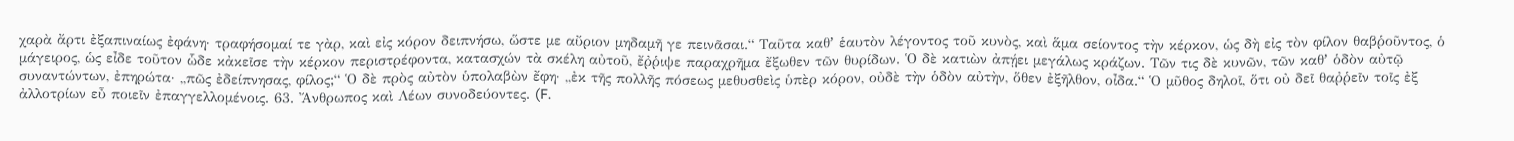χαρὰ ἄρτι ἐξαπιναίως ἐφάνη· τραφήσομαί τε γὰρ, καὶ εἰς κόρον δειπνήσω, ὥστε με αὔριον μηδαμῆ γε πεινᾶσαι.“ Ταῦτα καθʼ ἑαυτὸν λέγοντος τοῦ κυνὸς, καὶ ἅμα σείοντος τὴν κέρκον, ὡς δὴ εἰς τὸν φίλον θαβῥοῦντος, ὁ μάγειρος, ὡς εἶδε τοῦτον ὧδε κἀκεῖσε τὴν κέρκον περιστρέφοντα, κατασχών τὰ σκέλη αὐτοῦ, ἔῤῥιψε παραχρῆμα ἔξωθεν τῶν θυρίδων. Ὁ δὲ κατιὼν ἀπῄει μεγάλως κράζων. Τῶν τις δὲ κυνῶν, τῶν καθʼ ὁδὸν αὐτῷ συναντώντων, ἐπηρώτα· ,,πῶς ἐδείπνησας, φίλος;“ Ὁ δὲ πρὸς αὐτὸν ὑπολαβὼν ἔφη· ,,ἐκ τῆς πολλῆς πόσεως μεθυσθεὶς ὑπὲρ κόρον, οὐδὲ τὴν ὁδὸν αὐτὴν, ὅθεν ἐξῆλθον, οἶδα.“ Ὁ μῦθος δηλοῖ, ὅτι οὐ δεῖ θαῤῥεῖν τοῖς ἐξ ἀλλοτρίων εὖ ποιεῖν ἐπαγγελλομένοις. 63. Ἄνθρωπος καὶ Λέων συνοδεύοντες. (F.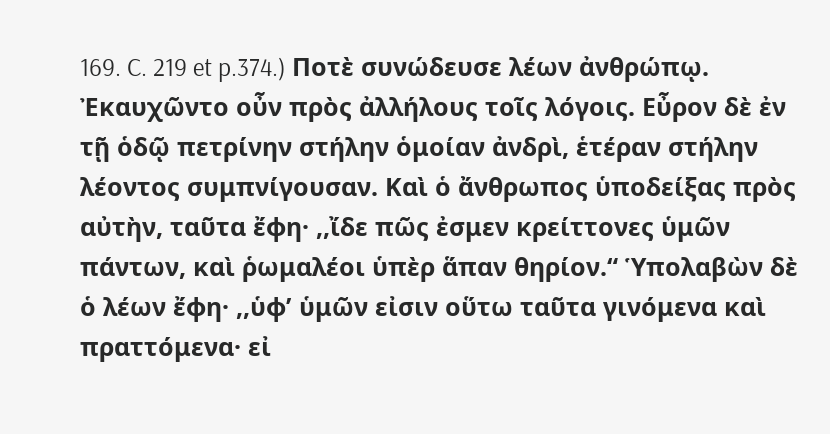169. C. 219 et p.374.) Ποτὲ συνώδευσε λέων ἀνθρώπῳ. Ἐκαυχῶντο οὖν πρὸς ἀλλήλους τοῖς λόγοις. Εὖρον δὲ ἐν τῇ ὁδῷ πετρίνην στήλην ὁμοίαν ἀνδρὶ, ἑτέραν στήλην λέοντος συμπνίγουσαν. Καὶ ὁ ἄνθρωπος ὑποδείξας πρὸς αὐτὴν, ταῦτα ἔφη· ,,ἴδε πῶς ἐσμεν κρείττονες ὑμῶν πάντων, καὶ ῥωμαλέοι ὑπὲρ ἅπαν θηρίον.“ Ὑπολαβὼν δὲ ὁ λέων ἔφη· ,,ὑφʼ ὑμῶν εἰσιν οὕτω ταῦτα γινόμενα καὶ πραττόμενα· εἰ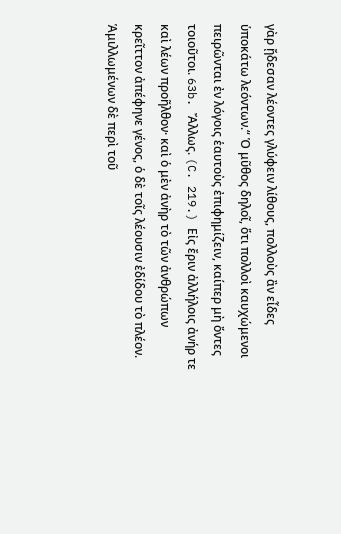γὰρ ᾔδεσαν λέοντες γλύφειν λίθους, πολλοὺς ἂν εἶδες ὑποκάτω λεόντων.“ Ὁ μῦθος δηλοῖ, ὅτι πολλοὶ καυχώμενοι πειρῶνται ἐν λόγοις ἑαυτοὺς ἐπιφημίζειν, καίπερ μὴ ὄντες τοιοῦτοι. 63b. Ἄλλως. (C. 219.) Εἰς ἔριν ἀλλήλοις ἀνήρ τε καὶ λέων προῆλθον· καὶ ὁ μὲν ἀνὴρ τὸ τῶν ἀνθρώπων κρεῖττον ἀπέφηνε γένος, ὁ δὲ τοῖς λέουσιν ἐδίδου τὸ πλέον. Ἁμιλλωμένων δὲ περὶ τοῦ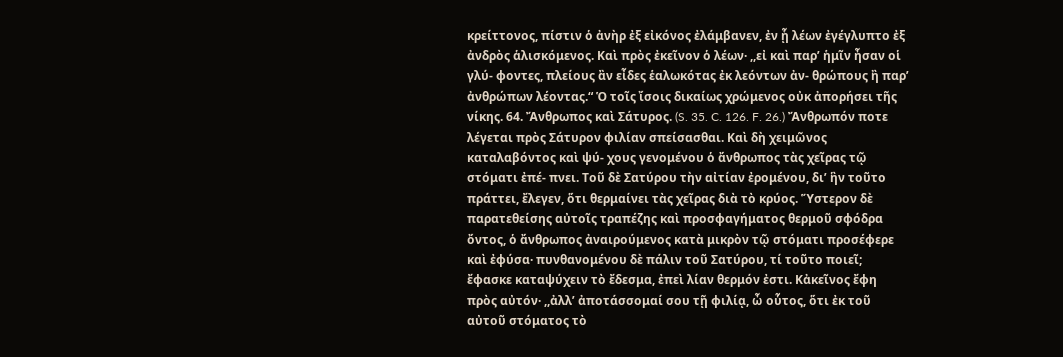κρείττονος, πίστιν ὁ ἀνὴρ ἐξ εἰκόνος ἐλάμβανεν, ἐν ᾗ λέων ἐγέγλυπτο ἐξ ἀνδρὸς ἁλισκόμενος. Καὶ πρὸς ἐκεῖνον ὁ λέων· ,,εἰ καὶ παρʼ ἡμῖν ἦσαν οἱ γλύ- φοντες, πλείους ἂν εἶδες ἑαλωκότας ἐκ λεόντων ἀν- θρώπους ἢ παρʼ ἀνθρώπων λέοντας.“ Ὁ τοῖς ἴσοις δικαίως χρώμενος οὐκ ἀπορήσει τῆς νίκης. 64. Ἄνθρωπος καὶ Σάτυρος. (S. 35. C. 126. F. 26.) Ἄνθρωπόν ποτε λέγεται πρὸς Σάτυρον φιλίαν σπείσασθαι. Καὶ δὴ χειμῶνος καταλαβόντος καὶ ψύ- χους γενομένου ὁ ἄνθρωπος τὰς χεῖρας τῷ στόματι ἐπέ- πνει. Τοῦ δὲ Σατύρου τὴν αἰτίαν ἐρομένου, διʼ ἣν τοῦτο πράττει, ἔλεγεν, ὅτι θερμαίνει τὰς χεῖρας διὰ τὸ κρύος. Ὕστερον δὲ παρατεθείσης αὐτοῖς τραπέζης καὶ προσφαγήματος θερμοῦ σφόδρα ὄντος, ὁ ἄνθρωπος ἀναιρούμενος κατὰ μικρὸν τῷ στόματι προσέφερε καὶ ἐφύσα· πυνθανομένου δὲ πάλιν τοῦ Σατύρου, τί τοῦτο ποιεῖ; ἔφασκε καταψύχειν τὸ ἔδεσμα, ἐπεὶ λίαν θερμόν ἐστι. Κἀκεῖνος ἔφη πρὸς αὐτόν· ,,ἀλλʼ ἀποτάσσομαί σου τῇ φιλίᾳ, ὦ οὗτος, ὅτι ἐκ τοῦ αὐτοῦ στόματος τὸ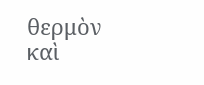θερμὸν καὶ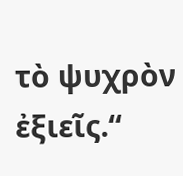τὸ ψυχρὸν ἐξιεῖς.“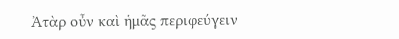Ἀτὰρ οὖν καὶ ἡμᾶς περιφεύγειν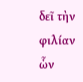δεῖ τὴν φιλίαν ὧν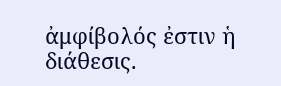ἀμφίβολός ἐστιν ἡ διάθεσις.